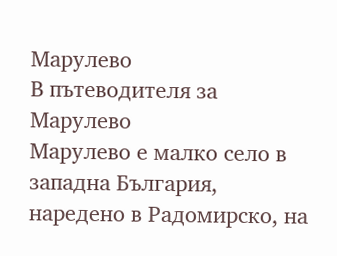Марулево
В пътеводителя за Марулево
Марулево е малко село в западна България, наредено в Радомирско, на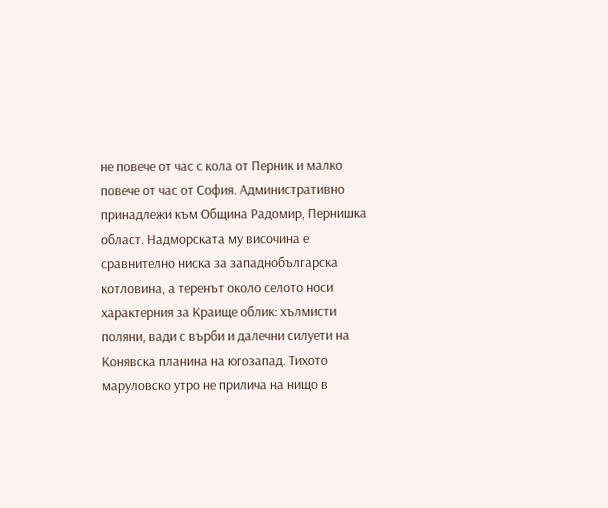не повече от час с кола от Перник и малко повече от час от София. Административно принадлежи към Община Радомир, Пернишка област. Надморската му височина е сравнително ниска за западнобългарска котловина, а теренът около селото носи характерния за Краище облик: хълмисти поляни, вади с върби и далечни силуети на Конявска планина на югозапад. Тихото маруловско утро не прилича на нищо в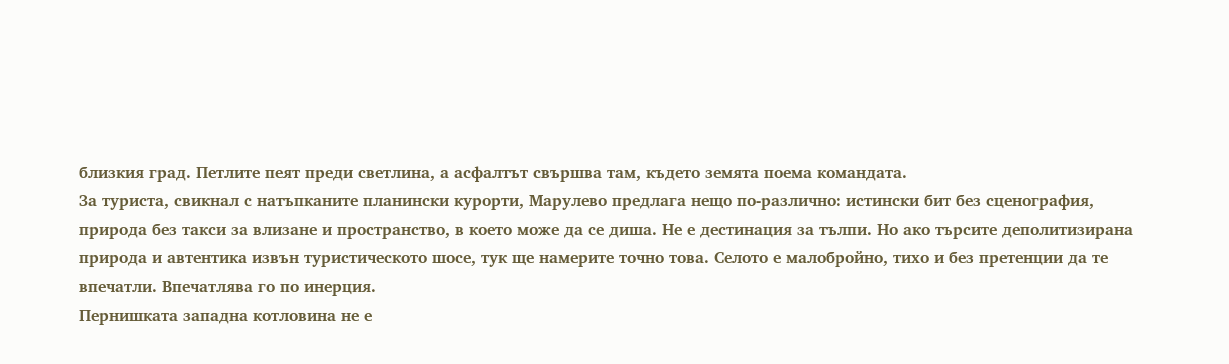близкия град. Петлите пеят преди светлина, а асфалтът свършва там, където земята поема командата.
За туриста, свикнал с натъпканите планински курорти, Марулево предлага нещо по-различно: истински бит без сценография, природа без такси за влизане и пространство, в което може да се диша. Не е дестинация за тълпи. Но ако търсите деполитизирана природа и автентика извън туристическото шосе, тук ще намерите точно това. Селото е малобройно, тихо и без претенции да те впечатли. Впечатлява го по инерция.
Пернишката западна котловина не е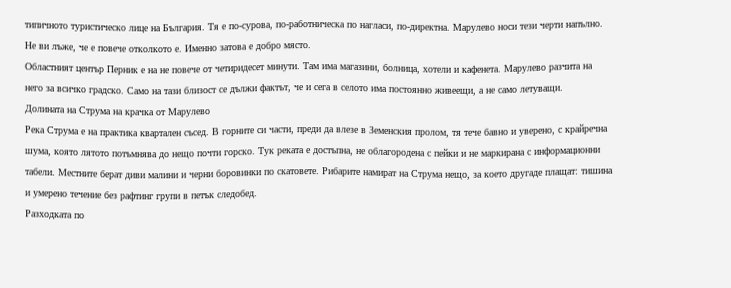типичното туристическо лице на България. Тя е по-сурова, по-работническа по нагласи, по-директна. Марулево носи тези черти напълно. Не ви лъже, че е повече отколкото е. Именно затова е добро място.
Областният център Перник е на не повече от четиридесет минути. Там има магазини, болница, хотели и кафенета. Марулево разчита на него за всичко градско. Само на тази близост се дължи фактът, че и сега в селото има постоянно живеещи, а не само летуващи.
Долината на Струма на крачка от Марулево
Река Струма е на практика квартален съсед. В горните си части, преди да влезе в Земенския пролом, тя тече бавно и уверено, с крайречна шума, която лятото потъмнява до нещо почти горско. Тук реката е достъпна, не облагородена с пейки и не маркирана с информационни табели. Местните берат диви малини и черни боровинки по скатовете. Рибарите намират на Струма нещо, за което другаде плащат: тишина и умерено течение без рафтинг групи в петък следобед.
Разходката по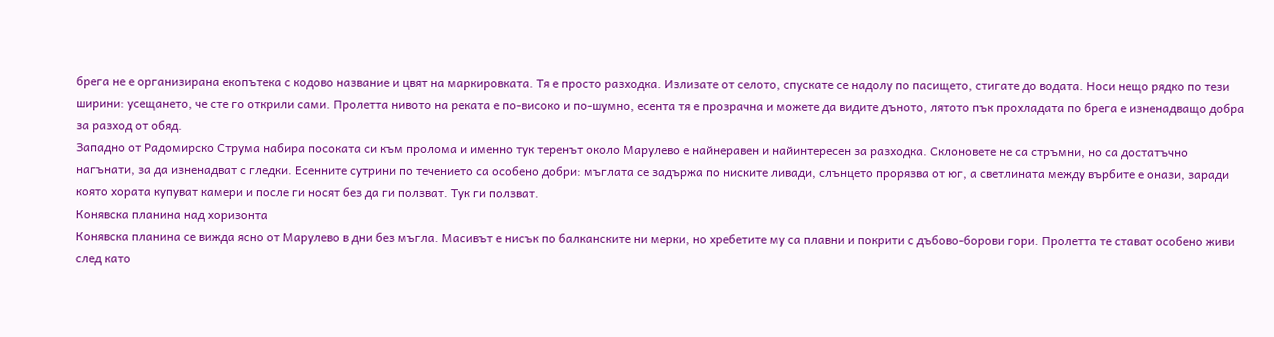брега не е организирана екопътека с кодово название и цвят на маркировката. Тя е просто разходка. Излизате от селото, спускате се надолу по пасището, стигате до водата. Носи нещо рядко по тези ширини: усещането, че сте го открили сами. Пролетта нивото на реката е по-високо и по-шумно, есента тя е прозрачна и можете да видите дъното, лятото пък прохладата по брега е изненадващо добра за разход от обяд.
Западно от Радомирско Струма набира посоката си към пролома и именно тук теренът около Марулево е найнеравен и найинтересен за разходка. Склоновете не са стръмни, но са достатъчно нагънати, за да изненадват с гледки. Есенните сутрини по течението са особено добри: мъглата се задържа по ниските ливади, слънцето прорязва от юг, а светлината между върбите е онази, заради която хората купуват камери и после ги носят без да ги ползват. Тук ги ползват.
Конявска планина над хоризонта
Конявска планина се вижда ясно от Марулево в дни без мъгла. Масивът е нисък по балканските ни мерки, но хребетите му са плавни и покрити с дъбово-борови гори. Пролетта те стават особено живи след като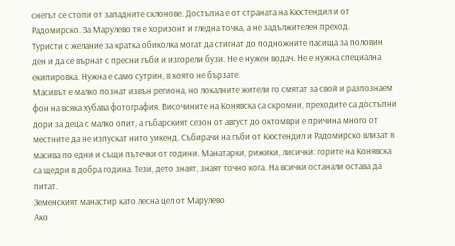снегът се стопи от западните склонове. Достъпна е от страната на Кюстендил и от Радомирско. За Марулево тя е хоризонт и гледна точка, а не задължителен преход.
Туристи с желание за кратка обиколка могат да стигнат до подножните пасища за половин ден и да се върнат с пресни гъби и изгорели бузи. Не е нужен водач. Не е нужна специална екипировка. Нужна е само сутрин, в която не бързате.
Масивът е малко познат извън региона, но локалните жители го смятат за свой и разпознаем фон на всяка хубава фотография. Височините на Конявска са скромни, преходите са достъпни дори за деца с малко опит, а гъбарският сезон от август до октомври е причина много от местните да не изпускат нито уикенд. Събирачи на гъби от Кюстендил и Радомирско влизат в масива по едни и същи пътечки от години. Манатарки, рижики, лисички: горите на Конявска са щедри в добра година. Тези, дето знаят, знаят точно кога. На всички останали остава да питат.
Земенският манастир като лесна цел от Марулево
Ако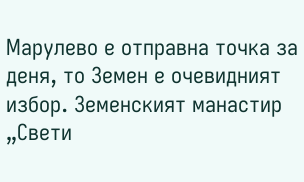Марулево е отправна точка за деня, то Земен е очевидният избор. Земенският манастир „Свети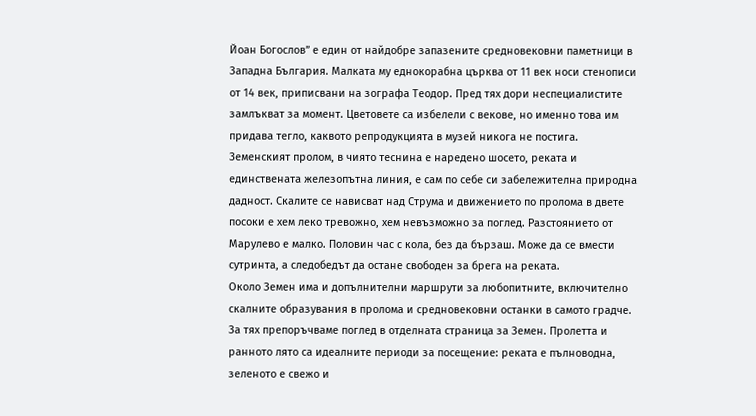Йоан Богослов” е един от найдобре запазените средновековни паметници в Западна България. Малката му еднокорабна църква от 11 век носи стенописи от 14 век, приписвани на зографа Теодор. Пред тях дори неспециалистите замлъкват за момент. Цветовете са избелели с векове, но именно това им придава тегло, каквото репродукцията в музей никога не постига.
Земенският пролом, в чиято теснина е наредено шосето, реката и единствената железопътна линия, е сам по себе си забележителна природна дадност. Скалите се нависват над Струма и движението по пролома в двете посоки е хем леко тревожно, хем невъзможно за поглед. Разстоянието от Марулево е малко. Половин час с кола, без да бързаш. Може да се вмести сутринта, а следобедът да остане свободен за брега на реката.
Около Земен има и допълнителни маршрути за любопитните, включително скалните образувания в пролома и средновековни останки в самото градче. За тях препоръчваме поглед в отделната страница за Земен. Пролетта и ранното лято са идеалните периоди за посещение: реката е пълноводна, зеленото е свежо и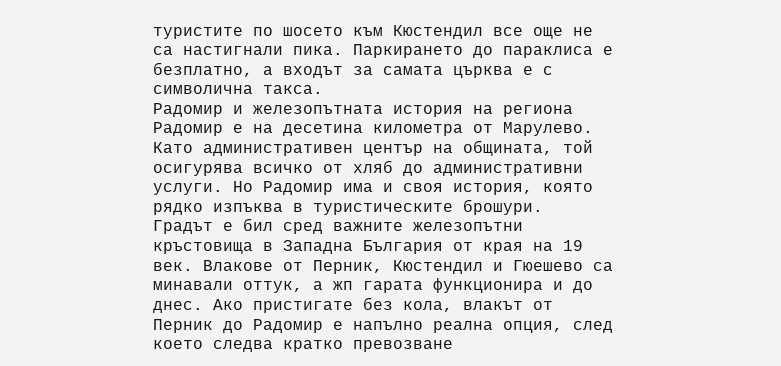туристите по шосето към Кюстендил все още не са настигнали пика. Паркирането до параклиса е безплатно, а входът за самата църква е с символична такса.
Радомир и железопътната история на региона
Радомир е на десетина километра от Марулево. Като административен център на общината, той осигурява всичко от хляб до административни услуги. Но Радомир има и своя история, която рядко изпъква в туристическите брошури.
Градът е бил сред важните железопътни кръстовища в Западна България от края на 19 век. Влакове от Перник, Кюстендил и Гюешево са минавали оттук, а жп гарата функционира и до днес. Ако пристигате без кола, влакът от Перник до Радомир е напълно реална опция, след което следва кратко превозване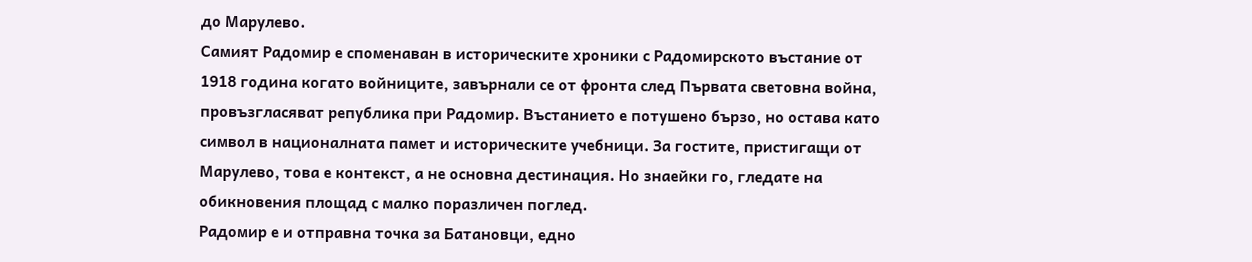до Марулево.
Самият Радомир е споменаван в историческите хроники с Радомирското въстание от 1918 година когато войниците, завърнали се от фронта след Първата световна война, провъзгласяват република при Радомир. Въстанието е потушено бързо, но остава като символ в националната памет и историческите учебници. За гостите, пристигащи от Марулево, това е контекст, а не основна дестинация. Но знаейки го, гледате на обикновения площад с малко поразличен поглед.
Радомир е и отправна точка за Батановци, едно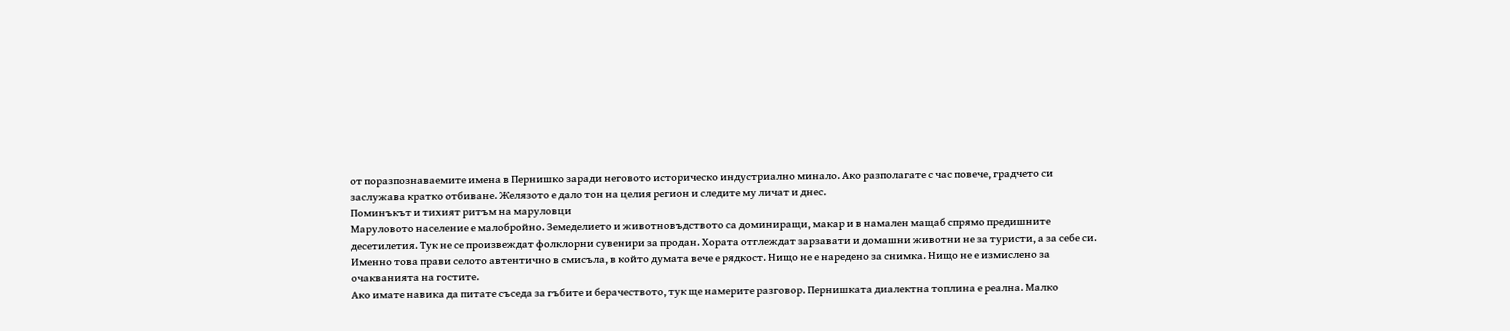от поразпознаваемите имена в Пернишко заради неговото историческо индустриално минало. Ако разполагате с час повече, градчето си заслужава кратко отбиване. Желязото е дало тон на целия регион и следите му личат и днес.
Поминъкът и тихият ритъм на маруловци
Маруловото население е малобройно. Земеделието и животновъдството са доминиращи, макар и в намален мащаб спрямо предишните десетилетия. Тук не се произвеждат фолклорни сувенири за продан. Хората отглеждат зарзавати и домашни животни не за туристи, а за себе си. Именно това прави селото автентично в смисъла, в който думата вече е рядкост. Нищо не е наредено за снимка. Нищо не е измислено за очакванията на гостите.
Ако имате навика да питате съседа за гъбите и берачеството, тук ще намерите разговор. Пернишката диалектна топлина е реална. Малко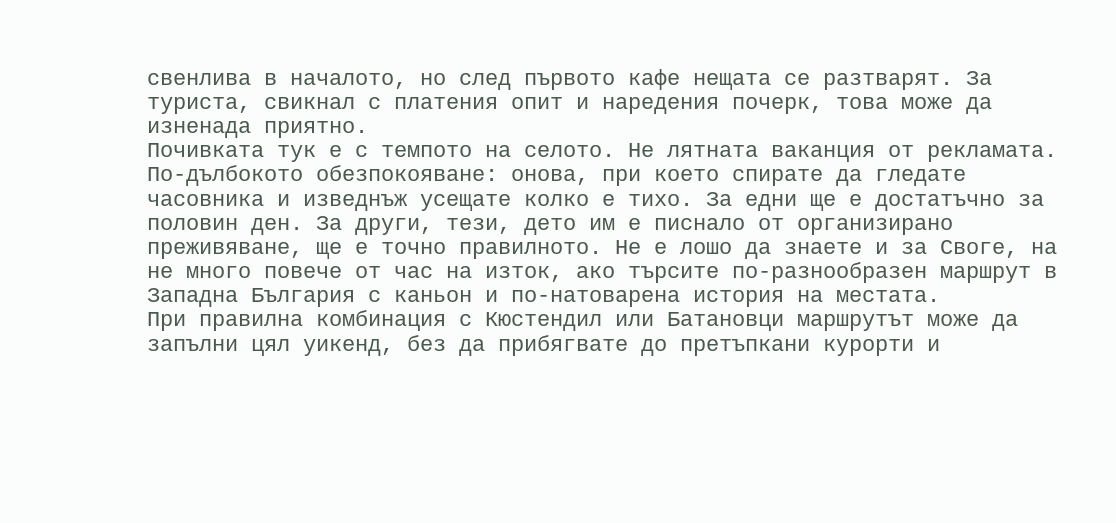свенлива в началото, но след първото кафе нещата се разтварят. За туриста, свикнал с платения опит и наредения почерк, това може да изненада приятно.
Почивката тук е с темпото на селото. Не лятната ваканция от рекламата. По-дълбокото обезпокояване: онова, при което спирате да гледате часовника и изведнъж усещате колко е тихо. За едни ще е достатъчно за половин ден. За други, тези, дето им е писнало от организирано преживяване, ще е точно правилното. Не е лошо да знаете и за Своге, на не много повече от час на изток, ако търсите по-разнообразен маршрут в Западна България с каньон и по-натоварена история на местата.
При правилна комбинация с Кюстендил или Батановци маршрутът може да запълни цял уикенд, без да прибягвате до претъпкани курорти и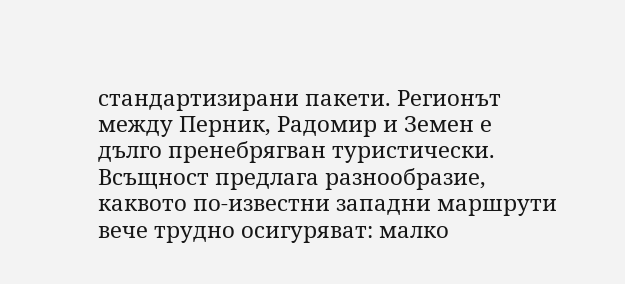стандартизирани пакети. Регионът между Перник, Радомир и Земен е дълго пренебрягван туристически. Всъщност предлага разнообразие, каквото по-известни западни маршрути вече трудно осигуряват: малко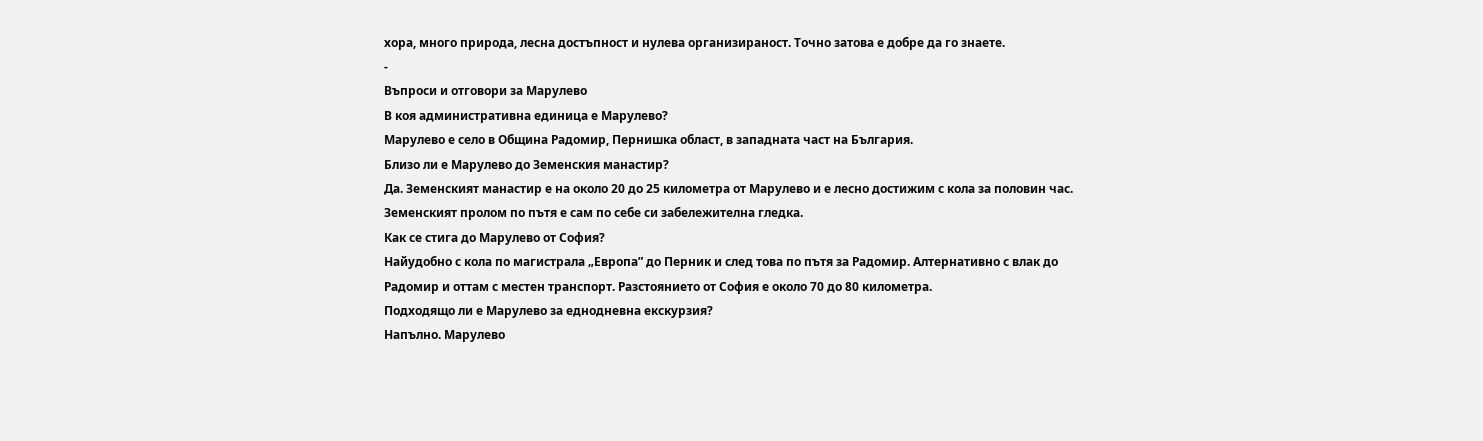хора, много природа, лесна достъпност и нулева организираност. Точно затова е добре да го знаете.
-
Въпроси и отговори за Марулево
В коя административна единица е Марулево?
Марулево е село в Община Радомир, Пернишка област, в западната част на България.
Близо ли е Марулево до Земенския манастир?
Да. Земенският манастир е на около 20 до 25 километра от Марулево и е лесно достижим с кола за половин час. Земенският пролом по пътя е сам по себе си забележителна гледка.
Как се стига до Марулево от София?
Найудобно с кола по магистрала „Европа” до Перник и след това по пътя за Радомир. Алтернативно с влак до Радомир и оттам с местен транспорт. Разстоянието от София е около 70 до 80 километра.
Подходящо ли е Марулево за еднодневна екскурзия?
Напълно. Марулево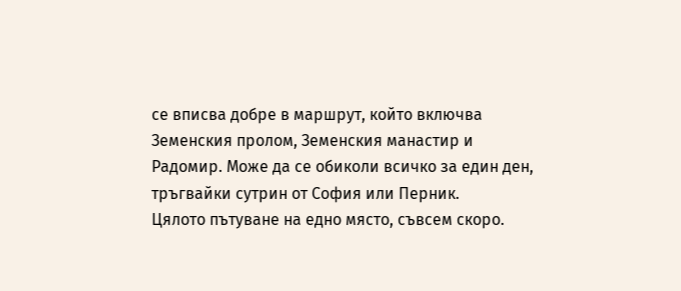се вписва добре в маршрут, който включва Земенския пролом, Земенския манастир и Радомир. Може да се обиколи всичко за един ден, тръгвайки сутрин от София или Перник.
Цялото пътуване на едно място, съвсем скоро.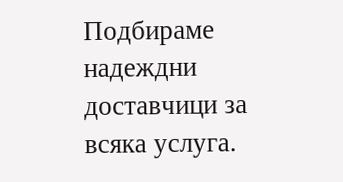Подбираме надеждни доставчици за всяка услуга.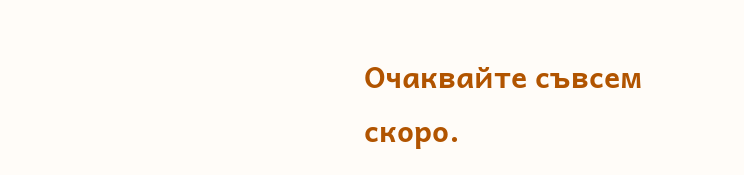Очаквайте съвсем скоро.